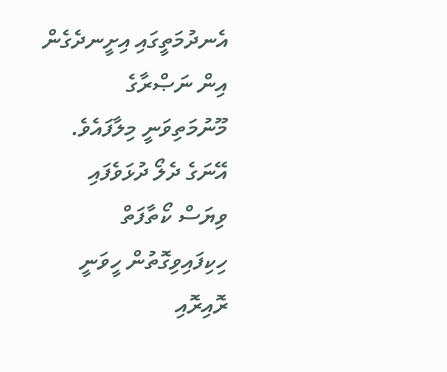އެނދުމަތީގައި އިށީނދެގެން އިން ނަޞްރާގެ މޫނުމަތިވަނީ މިލާފައެވެ. އޭނަގެ ދެލޯ ދުޅަވެފައި ވިޔަސް ކޯތާފަތް ހިކިފައިވިގޮތުން ހީވަނީ ރޮއިރޮއި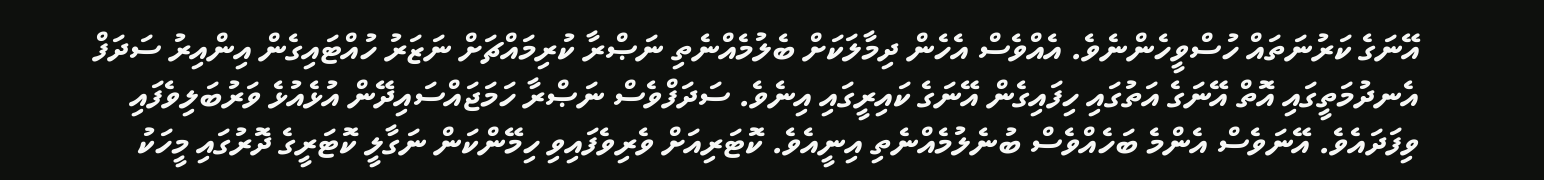އޭނަގެ ކަރުނަތައް ހުސްވީހެންނެވެ. އެއްވެސް އެހެން ދިމާލަކަށް ބެލުމެއްނެތި ނަޞްރާ ކުރިމައްޗަށް ނަޒަރު ހުއްޓައިގެން އިންއިރު ސަދަފް އެނދުމަތީގައި އޮތް އޭނަގެ އަތުގައި ހިފައިގެން އޭނަގެ ކައިރީގައި އިނެވެ. ސަދަފްވެސް ނަޞްރާ ހަމަޖައްސައިދޭން އުޅެއުޅެ ވަރުބަލިވެފައި ވިފަދައެވެ. އޭނަވެސް އެންމެ ބަހެއްވެސް ބުނެލުމެއްނެތި އިނީއެވެ. ކޮޓަރިއަށް ވެރިވެފައިވި ހިމޭންކަން ނަގާލީ ކޮޓަރީގެ ދޮރުގައި މީހަކު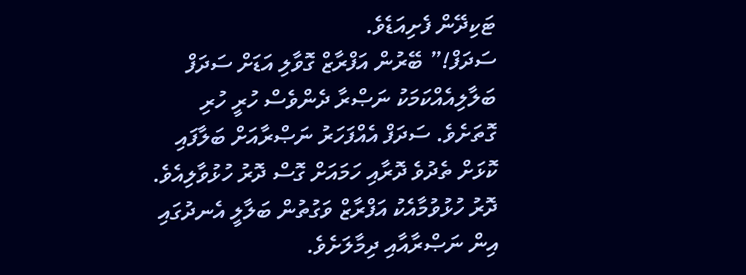ޓަކިދޭން ފެށިއަޑެވެ.
ސަދަފް!” ބޭރުން އަފްރާޒް ގޮވާލި އަޑަށް ސަދަފް ބަލާލިއެއްކަމަކު ނަޞްރާ ދެންވެސް ހުރީ ހުރި ގޮތަށެވެ. ސަދަފް އެއްފަހަރު ނަޞްރާއަށް ބަލާފައި ކޮޅަށް ތެދުވެ ދޮރާއި ހަމައަށް ގޮސް ދޮރު ހުޅުވާލިއެވެ. ދޮރު ހުޅުވުމާއެކު އަފްރާޒް ވަގުތުން ބަލާލީ އެނދުގައި އިން ނަޞްރާއާއި ދިމާލަށެވެ.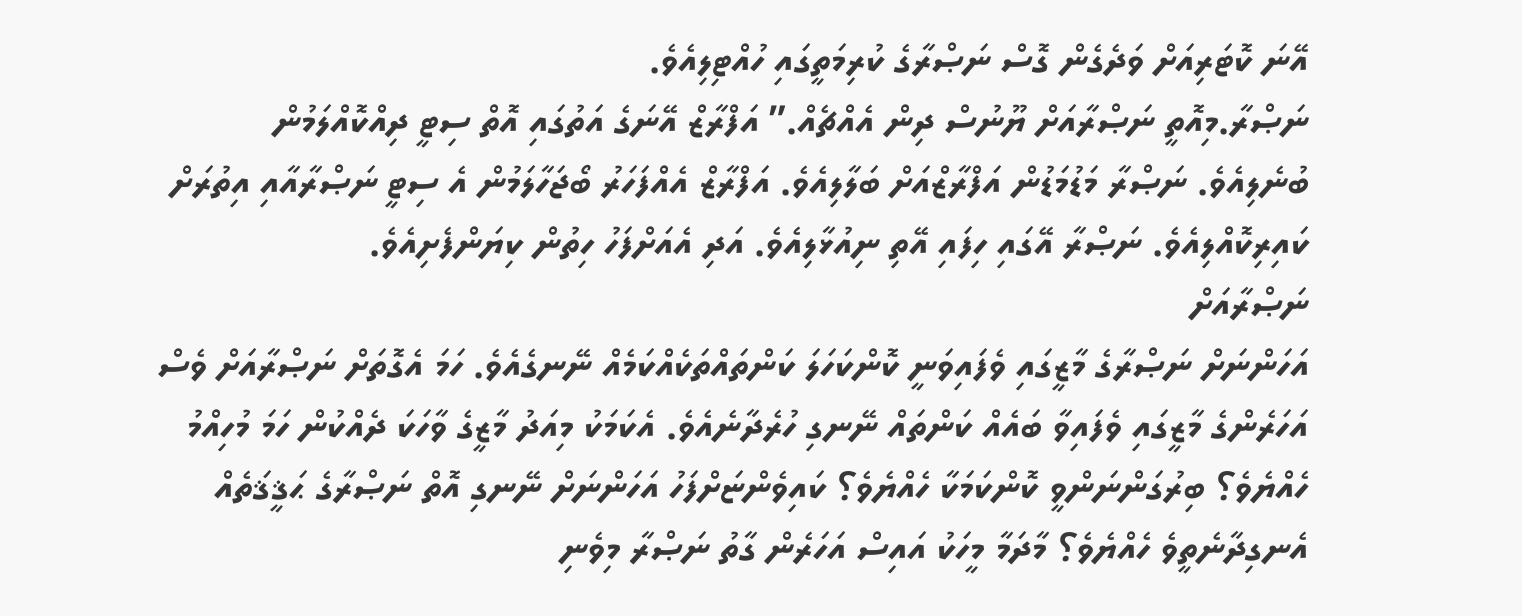އޭނަ ކޮޓަރިއަށް ވަދެގެން ގޮސް ނަޞްރާގެ ކުރިމަތީގައި ހުއްޓިލިއެވެ.
ނަޞްރާ.މިއޮތީ ނަޞްރާއަށް ޔޫނުސް ދިން އެއްޗެއް.” އަފްރާޒް އޭނަގެ އަތުގައި އޮތް ސިޓީ ދިއްކޮއްލަމުން ބުނެލިއެވެ. ނަޞްރާ މަޑުމަޑުން އަފްރާޒްއަށް ބަލާލިއެވެ. އަފްރާޒް އެއްފަހަރު ބޯޖަހާލަމުން އެ ސިޓީ ނަޞްރާއާއި އިތުރަށް ކައިރިކޮއްލިއެވެ. ނަޞްރާ އޭގައި ހިފައި އޭތި ނިއުޅާލިއެވެ. އަދި އެއަށްފަހު ހިތުން ކިޔަންފެށިއެވެ.
ނަޞްރާއަށް
އަހަންނަށް ނަޞްރާގެ މާޒީގައި ވެފައިވަނީ ކޮންކަހަލަ ކަންތައްތަކެއްކަމެއް ނޭނގެއެވެ. ހަމަ އެގޮތަށް ނަޞްރާއަށް ވެސް އަހަރެންގެ މާޒީގައި ވެފައިވާ ބައެއް ކަންތައް ނޭނގި ހުރެދާނެއެވެ. އެކަމަކު މިއަދު މާޒީގެ ވާހަކަ ދެއްކުން ހަމަ މުހިއްމު ހެއްޔެވެ؟ ބިރުގަންނަންވީ ކޮންކަމަކާ ހެއްޔެވެ؟ ކައިވެންޏަށްފަހު އަހަންނަށް ނޭނގި އޮތް ނަޞްރާގެ ޙަޤީޤަތެއް އެނގިދާނެތީވެ ހެއްޔެވެ؟ މާދަމާ މީހަކު އައިސް އަހަރެން ގާތު ނަޞްރާ މިވެނި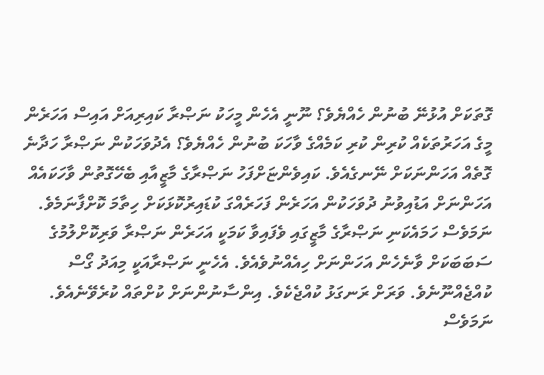ގޮތަކަށް އުޅުނޭ ބުނުން ހެއްޔެވެ؟ ނޫނީ އެހެން މީހަކު ނަޞްރާ ކައިރިއަށް އައިސް އަހަރެން މީގެ އަހަރުތަކެއް ކުރިން ކުރި ކަމެއްގެ ވާހަކަ ބުނުން ހެއްޔެވެ؟ އެދުވަހަކުން ނަޞްރާ ހަދާނެ ގޮތެއް އަހަންނަކަށް ނޭނގެއެވެ. ކައިވެންޏަށްފަހު ނަޞްރާގެ މާޒީއާއި ބެހޭގޮތުން ވާހަކައެއް އަހަންނަށް އަޑުއިވުނު ދުވަހަކުން އަހަރެން ފަހަރެއްގަ ކުޑައިރުކޮޅަކަށް ހިތާމަ ކޮށްފާނަމެވެ. ނަމަވެސް ހަމައެކަނި ނަޞްރާގެ މާޒީގައި ވެފައިވާ ކަމަކީ އަހަރެން ނަޞްރާ ވަރިކޮށްލުމުގެ ސަބަބަކަށް ވާނެހެން އަހަންނަށް ހިއެއްނުވެއެވެ. އެހެނީ ނަޞްރާއަކީ މިއަދު ގޯސް ކުއްޖެއްނޫނެވެ. ވަރަށް ރަނގަޅު ކުއްޖެކެވެ. އިންސާނުންނަށް ކުށްތައް ކުރެވޭނެއެވެ. ނަމަވެސް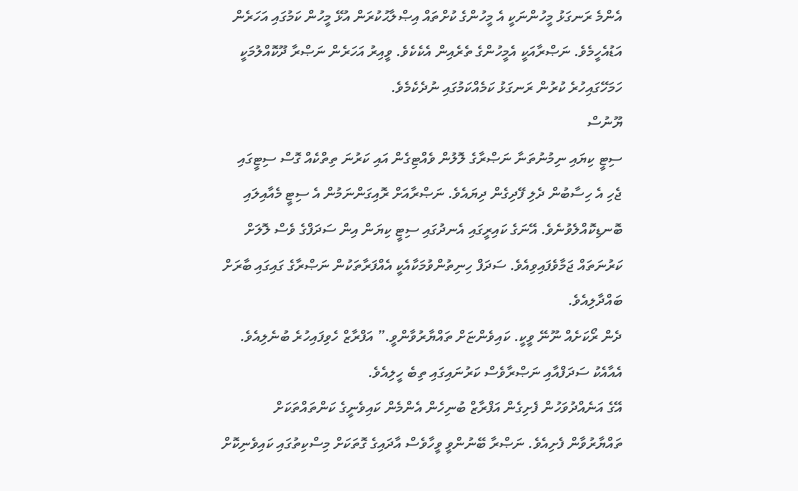އެންމެ ރަނގަޅު މީހުންނަކީ އެ މީހުންގެ ކުށްތައް އިޞްލާޙުކުރަން އުޅޭ މީހުން ކަމުގައި އަހަރެން އަޑުއެހީމެވެ. ނަޞްރާއަކީ އެމީހުންގެ ތެރެއިން އެކެކެވެ. ވީއިރު އަހަރެން ނަޞްރާ ދޫކޮއްލުމަކީ ހަމަހޭގައިހުރެ ކުރުން ރަނގަޅު ކަމެއްކަމުގައި ނުދެކެމެވެ.
ޔޫނުސް
ސިޓީ ކިޔައި ނިމުނުތަނާ ނަޞްރާގެ ލޮލުން ވެއްޓިގެން އައި ކަރުނަ ތިތްކެއް ގޮސް ސިޓީގައި ޖެހި އެ ހިސާބުން ދެލި ފޭދިގެން ދިޔައެވެ. ނަޞްރާއަށް ރޮއިގަންނަމުން އެ ސިޓީ މެއާއިލައި ބޮނޑިކޮއްލެވުނެވެ. އޭނަގެ ކައިރީގައި އެނދުގައި ސިޓީ ކިޔަން އިން ސަދަފްގެ ވެސް ލޮލަށް ކަރުނަތައް ޖަމާވެފައިވިއެވެ. ސަދަފް ހިނިތުންވުމަކާއެކީ އެއްފަރާތަކުން ނަޞްރާގެ ގައިގައި ބާރަށް ބައްދާލިއެވެ.
ދެން ރޯކަށެއް ނޫނޭ ވީކީ. ކައިވެންޏަށް ތައްޔާރުވާންވީ.” އަފްރާޒް ހެވިފައިހުރެ ބުނެލިއެވެ. އެއާއެކު ސަދަފްއާއި ނަޞްރާވެސް ކަރުނައިގައި ތިބެ ހީލިއެވެ.
އޭގެ އަނެއްދުވަހުން ފެށިގެން އަފްރާޒް ބުނިހެން އެންމެން ކައިވެނީގެ ކަންތައްތަކަށް ތައްޔާރުވާން ފެށިއެވެ. ނަޞްރާ ބޭނުންވީ ވީހާވެސް އާދައިގެ ގޮތަކަށް މިސްކިތުގައި ކައިވެނިކޮށް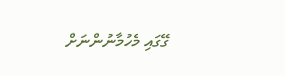ގޭގައި މެހުމާނުންނަށް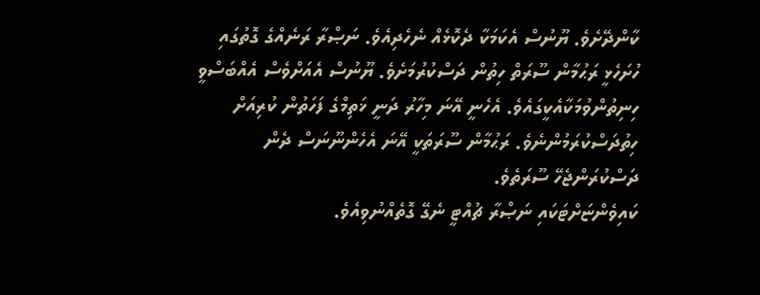ކާންދޭށެވެ. ޔޫނުސް އެކަމަކާ ދެކޮޅެއް ނެހެދިއެވެ. ނަޞްރާ ރަނެއްގެ ގޮތުގައި ހުށަހެޅީ ރަޙުމާން ސޫރަތް ހިތުން ދަސްކުރުމަށެވެ. ޔޫނުސް އެއަށްވެސް އެއްބަސްވީ ހިނިތުންވުމަކާއެކީގައެވެ. އެހެނީ އޭނަ މިހާރު ދަނީ ޚަތިމްގެ ފަހަތުން ކުރިއަށް ހިތުދަސްކުރަމުންނެވެ. ރަޙުމާން ސޫރަތަކީ އޭނަ އެހެންނޫނަސް ދެން ދަސްކުރަންޖެހޭ ސޫރަތެވެ.
ކައިވެންޏަށްޓަކައި ނަޞްރާ ޗުއްޓީ ނެގޭ ގޮތެއްނުވިއެވެ.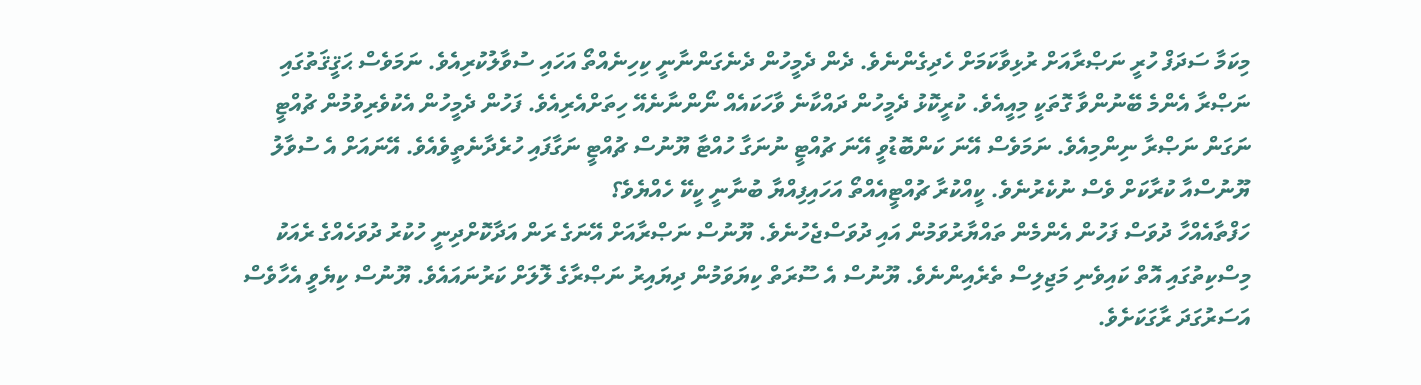މިކަމާ ސަދަފް ހުރީ ނަޞްރާއަށް ރުޅިވާކަމަށް ހެދިގެންނެވެ. ދެން ދެމީހުން ދެނެގަންނާނީ ކިހިނެއްތޯ އަހައި ސުވާލުކުރިއެވެ. ނަމަވެސް ޙަޤީޤަތުގައި ނަޞްރާ އެންމެ ބޭނުންވާ ގޮތަކީ މިއީއެވެ. ކުރީކޮޅު ދެމީހުން ދައްކާނެ ވާހަކައެއް ނޯންނާނެއޭ ހިތަށްއެރިއެވެ. ފަހުން ދެމީހުން އެކުވެރިވުމުން ޗުއްޓީ ނަގަން ނަޞްރާ ނިންމިއެވެ. ނަމަވެސް އޭނަ ކަންބޮޑުވީ އޭނަ ޗުއްޓީ ނުނަގާ ހުއްޓާ ޔޫނުސް ޗުއްޓީ ނަގާފައި ހުރެދާނެތީވެއެވެ. އޭނައަށް އެ ސުވާލު ޔޫނުސްއާ ކުރާކަށް ވެސް ނުކެރުނެވެ. ކީއްކުރާ ޗުއްޓީއެއްތޯ އަހައިފިއްޔާ ބުނާނީ ކީކޭ ހެއްޔެވެ؟
ހަފްތާއެއްހާ ދުވަސް ފަހުން އެންމެން ތައްޔާރުވަމުން އައި ދުވަސްޖެހުނެވެ. ޔޫނުސް ނަޞްރާއަށް އޭނަގެ ރަން އަދާކޮށްދިނީ ހުކުރު ދުވަހެއްގެ ރެއަކު މިސްކިތުގައި އޮތް ކައިވެނި މަޖިލިސް ތެރެއިންނެވެ. ޔޫނުސް އެ ސޫރަތް ކިޔަވަމުން ދިޔައިރު ނަޞްރާގެ ލޮލަށް ކަރުނައައެވެ. ޔޫނުސް ކިޔެވީ އެހާވެސް އަސަރުގަދަ ރާގަކަށެވެ.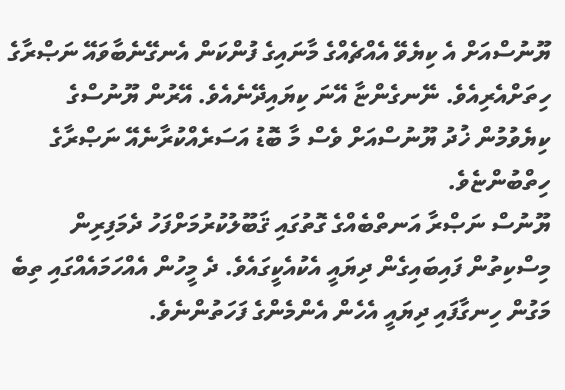ޔޫނުސްއަށް އެ ކިޔެވޭ އެއްޗެއްގެ މާނައިގެ ފުންކަން އެނގޭނެބާވައޭ ނަޞްރާގެ ހިތަށްއެރިއެވެ. ނޭނގެންޏާ އޭނަ ކިޔައިދޭނެއެވެ. އޭރުން ޔޫނުސްގެ ކިޔެވުމުން ޚުދު ޔޫނުސްއަށް ވެސް މާ ބޮޑު އަސަރެއްކުރާނެއޭ ނަޞްރާގެ ހިތްބުންޏެވެ.
ޔޫނުސް ނަޞްރާ އަނތްބެއްގެ ގޮތުގައި ޤަބޫލުކުރުމަށްފަހު ދެމަފިރިން މިސްކިތުން ފައިބައިގެން ދިޔައީ އެކުއެކީގައެވެ. ދެ މީހުން އެއްހަމައެއްގައި ތިބެ މަގުން ހިނގާފައި ދިޔައީ އެހެން އެންމެންގެ ފަހަތުންނެވެ.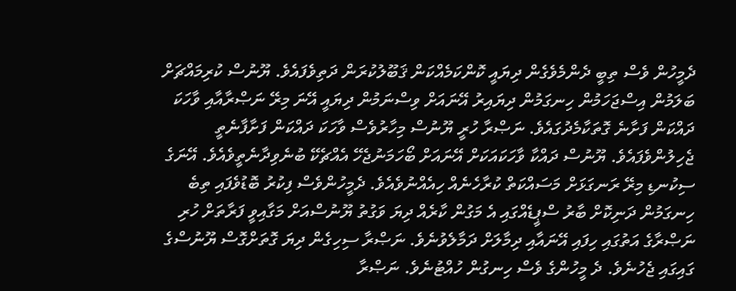ދެމީހުން ވެސް ތިބީ ދެންމެވެގެން ދިޔައީ ކޮންކަމެއްކަން ޤަބޫލުކުރަން ދަތިވެފައެވެ. ޔޫނުސް ކުރިމައްޗަށް ބަލަމުން އިސްޖަހަމުން ހިނގަމުން ދިޔައިރު އޭނައަށް ވިސްނަމުން ދިޔައީ އޭނަ މިރޭ ނަޞްރާއާއި ވާހަކަ ދައްކަން ފަށާނެ ގޮތަކާމެދުގައެވެ. ނަޞްރާ ހުރީ ޔޫނުސް މިހާރުވެސް ވާހަކަ ދައްކަން ފަށާފާނެތީ ޖެހިލުންވެފައެވެ. ޔޫނުސް ދައްކާ ވާހަކައަކަށް އޭނައަށް ބޯހަމަނުޖެހޭ އެއްޗެކޭ ބުނެވިދާނެތީވެއެވެ. އޭނަގެ ސިކުނޑި މިރޭ ރަނގަޅަށް މަސައްކަތް ކުރާހެނެއް ހިއެއްނުވެއެވެ. ދެމީހުންވެސް ފިކުރު ބޮޑުވެފައި ތިބެ ހިނގަމުން ދަނިކޮށް ބާރު ސްޕީޑެއްގައި އެ މަގުން ކާރެއް ދިޔަ ވަގުތު ޔޫނުސްއަށް މަގާއިވީ ފަރާތަށް ހުރި ނަޞްރާގެ އަތުގައި ހިފައި އޭނައާއި ދިމާލަށް ދަމާލެވުނެވެ. ނަޞްރާ ސިހިގެން ދިޔަ ގޮތަށްގޮސް ޔޫނުސްގެ ގައިގައި ޖެހުނެވެ. ދެ މީހުންގެ ވެސް ހިނގުން ހުއްޓުނެވެ. ނަޞްރާ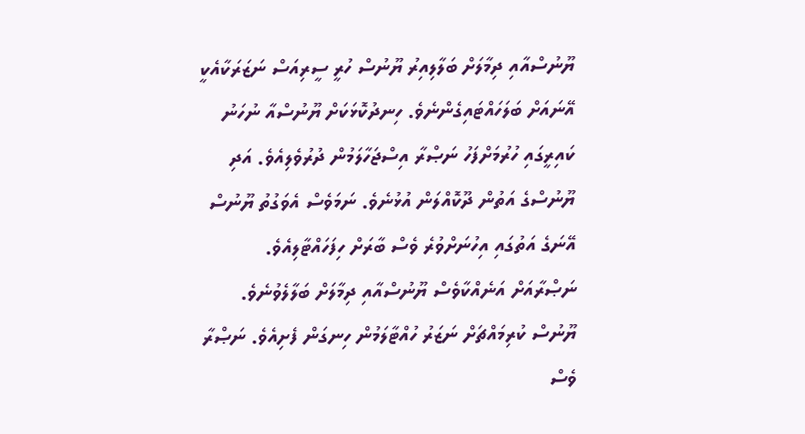ޔޫނުސްއާއި ދިމާލަށް ބަލާލިއިރު ޔޫނުސް ހުރީ ސީރިއަސް ނަޒަރަކާއެކީ އޭނައަށް ބަލަހައްޓައިގެންނެވެ. ހިނދުކޮޅަކަށް ޔޫނުސްއާ ނުހަނު ކައިރީގައި ހުރުމަށްފަހު ނަޞްރާ އިސްޖަހާލަމުން ދުރުވެލިއެވެ. އަދި ޔޫނުސްގެ އަތުން ދޫކޮއްލަން އުޅުނެވެ. ނަމަވެސް އެވަގުތު ޔޫނުސް އޭނަގެ އަތުގައި އިހުނަށްވުރެ ވެސް ބާރަށް ހިފަހައްޓާލިއެވެ. ނަޞްރާއަށް އަނެއްކާވެސް ޔޫނުސްއާއި ދިމާލަށް ބަލާލެވުނެވެ. ޔޫނުސް ކުރިމައްޗަށް ނަޒަރު ހުއްޓާލަމުން ހިނގަން ފެށިއެވެ. ނަޞްރާ ވެސް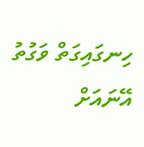ހިނގައިގަތް ވަގުތު އޭނައަށް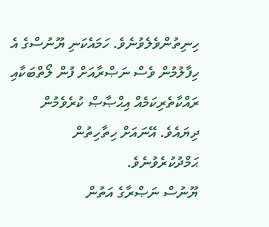ހިނިތުންވެލެވުނެވެ. ހަމައެކަނި ޔޫނުސްގެ އެ ހިފާލުމުން ވެސް ނަޞްރާއަށް ފުން ލޯތްބަކާއި ރައްކާތެރިކަމެއް އިޙްޞާޞް ކުރެވެމުން ދިޔައެވެ. އޭނައަށް ހިތާހިތުން ޙަމްދުކުރެވުނެވެ.
ޔޫނުސް ނަޞްރާގެ އަތުން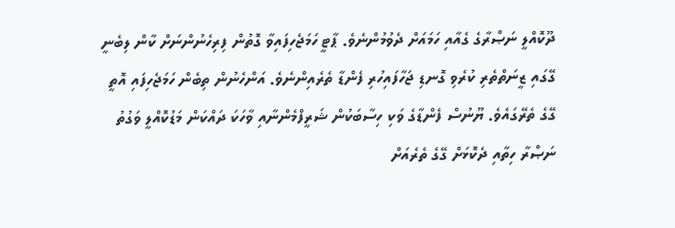ދޫކޮއްލީ ނަޞްރާގެ ގެއާއި ހަމައަށް ދެވުމުންނެވެ. ޕާޓީ ހަމަޖެހިފައިވާ ގޮތުން ފިރިހެނުންނަށް ކާން ލިބެނީ ގޭގައި ޒީނަތްތެރި ކުރެވި ގޮނޑި ޖަހާފައިހުރި ފެންޑާ ތެރެއިންނެވެ. އަންހެނުން ތިބެން ހަމަޖެހިފައި އޮތީ ގޭގެ ތެރޭގައެވެ. ޔޫނުސް ފެންޑާގެ ވަކި ހިސާބަކުން ޝަރީފްމެންނާއި ވާހަކަ ދައްކަން މަޑުކޮއްލީ ވަގުތު ނަޞްރާ ހިތާއި ދެކޮޅަށް ގޭގެ ތެރެއަށް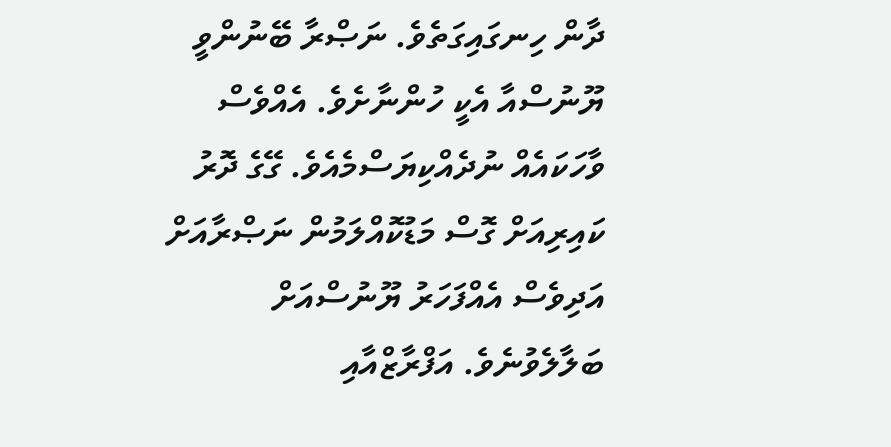ދާން ހިނގައިގަތެވެ. ނަޞްރާ ބޭނުންވީ ޔޫނުސްއާ އެކީ ހުންނާށެވެ. އެއްވެސް ވާހަކައެއް ނުދެއްކިޔަސްމެއެވެ. ގޭގެ ދޮރު ކައިރިއަށް ގޮސް މަޑުކޮއްލަމުން ނަޞްރާއަށް އަދިވެސް އެއްފަހަރު ޔޫނުސްއަށް ބަލާލެވުނެވެ. އަފްރާޒްއާއި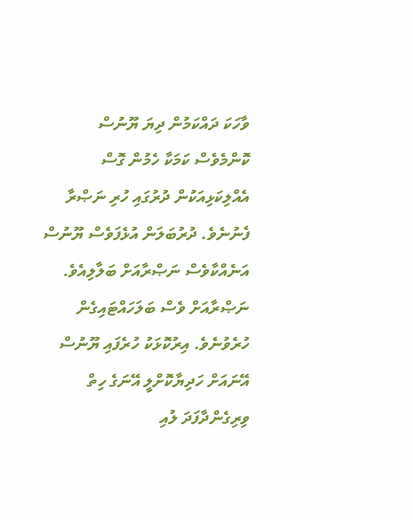ވާހަކަ ދައްކަމުން ދިޔަ ޔޫނުސް ކޮންމެވެސް ކަމަކާ ހެމުން ގޮސް އެއްލިކަޅިއަކުން ދުރުގައި ހުރި ނަޞްރާ ފެނުނެވެ. ދުރުބަލަން އުޅެފަވެސް ޔޫނުސް އަނެއްކާވެސް ނަޞްރާއަށް ބަލާލިއެވެ. ނަޞްރާއަށް ވެސް ބަލަހައްޓައިގެން ހުރެވުނެވެ. އިރުކޮޅަކު ހުރެފައި ޔޫނުސް އޭނައަށް ހަދިޔާކޮށްލީ އޭނަގެ ހިތް ވިރިގެންދާފަދަ ލުއި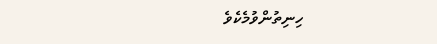ހިނިތުންވުމެކެވެ